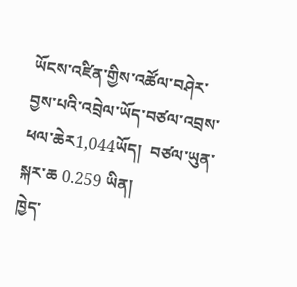ཡོངས་འཛིན་གྱིས་འཚོལ་བཤེར་བྱས་པའི་འབྲེལ་ཡོད་བཙལ་འབྲས་ཕལ་ཆེར1,044ཡོད།  བཙལ་ཡུན་སྐར་ཆ 0.259 ཡིན།
ཁྱེད་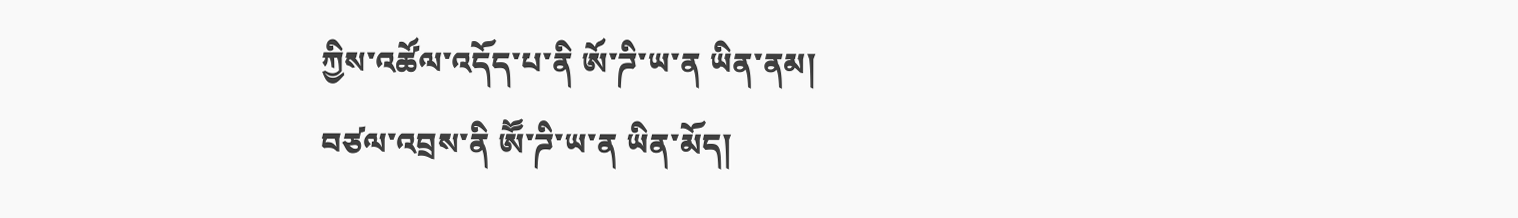ཀྱིས་འཚོལ་འདོད་པ་ནི ཨོ་ཌི་ཡ་ན ཡིན་ནམ།
བཙལ་འབྲས་ནི ཨཽ་ཌི་ཡ་ན ཡིན་མོད།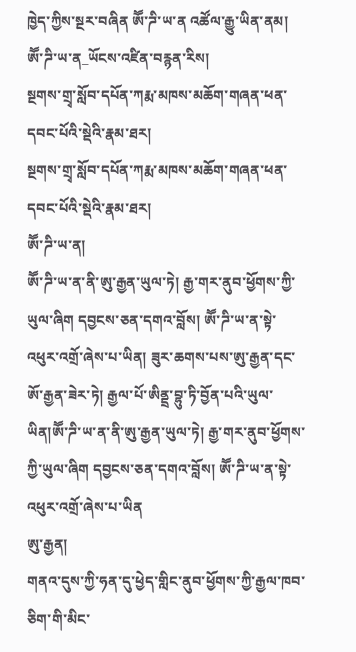ཁྱེད་ཀྱིས་སྔར་བཞིན ཨཽ་ཌི་ཡ་ན འཚོལ་རྒྱུ་ཡིན་ནམ།
ཨཽ་ཌི་ཡ་ན_ཡོངས་འཛིན་བརྙན་རིས།
སྔགས་གྲྭ་སློབ་དཔོན་ཀརྨ་མཁས་མཆོག་གཞན་ཕན་དབང་པོའི་སྡེའི་རྣམ་ཐར།
སྔགས་གྲྭ་སློབ་དཔོན་ཀརྨ་མཁས་མཆོག་གཞན་ཕན་དབང་པོའི་སྡེའི་རྣམ་ཐར།
ཨཽ་ཌི་ཡ་ན།
ཨཽ་ཌི་ཡ་ན་ནི་ཨུ་རྒྱན་ཡུལ་ཏེ། རྒྱ་གར་ནུབ་ཕྱོགས་ཀྱི་ཡུལ་ཞིག དབྱངས་ཅན་དགའ་བློས། ཨཽ་ཌི་ཡ་ན་སྟེ་འཕུར་འགྲོ་ཞེས་པ་ཡིན། ཟུར་ཆགས་པས་ཨུ་རྒྱན་དང་ཨོ་རྒྱན་ཟེར་ཏེ། རྒྱལ་པོ་ཨིནྡྲ་བྷུ་ཏི་བྱོན་པའི་ཡུལ་ཡིན།ཨཽ་ཌི་ཡ་ན་ནི་ཨུ་རྒྱན་ཡུལ་ཏེ། རྒྱ་གར་ནུབ་ཕྱོགས་ཀྱི་ཡུལ་ཞིག དབྱངས་ཅན་དགའ་བློས། ཨཽ་ཌི་ཡ་ན་སྟེ་འཕུར་འགྲོ་ཞེས་པ་ཡིན
ཨུ་རྒྱན།
གནའ་དུས་ཀྱི་ཧན་དུ་ཕྱེད་གླིང་ནུབ་ཕྱོགས་ཀྱི་རྒྱལ་ཁབ་ཅིག་གི་མིང་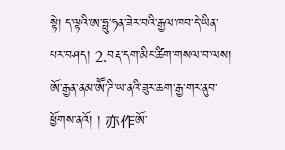སྟེ། ད་ལྟའི་ཨ་ཧྥུ་ཧན་ཟེར་བའི་རྒྱལ་ཁབ་དེ་ཡིན་པར་བཤད། 2.བརྡ་དག་མིང་ཚིག་གསལ་བ་ལས། ཨོ་རྒྱན་ནམ་ཨཽ་ཌི་ཡ་ནའི་ཟུར་ཆག་རྒྱ་གར་ནུབ་ཕྱོགས་ནའོ། ། 亦作ཨོ་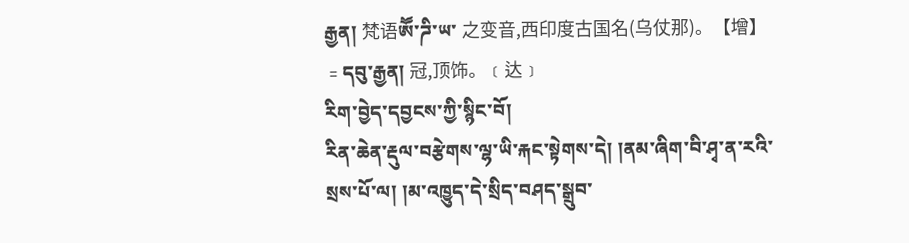རྒྱན། 梵语ཨཽ་ཌི་ཡ་ 之变音,西印度古国名(乌仗那)。【增】﹦དབུ་རྒྱན། 冠,顶饰。﹝达﹞
རིག་བྱེད་དབྱངས་ཀྱི་སྙིང་བོ།
རིན་ཆེན་རྡུལ་བརྩེགས་ལྷ་ཡི་རྐང་སྟེགས་དེ། །ནམ་ཞིག་བི་ཤྭ་ན་རའི་སྲས་པོ་ལ། །མ་འཁྱུད་དེ་སྲིད་བཤད་སྒྲུབ་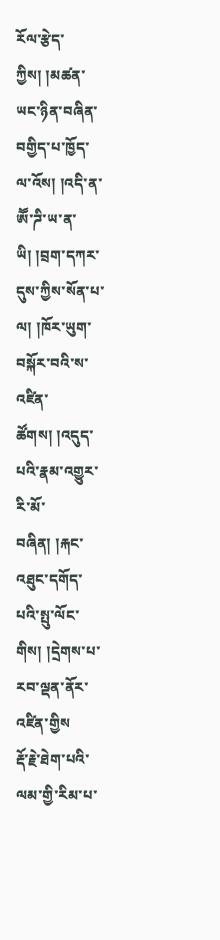རོལ་རྩེད་ཀྱིས། །མཚན་ཡང་ཉིན་བཞིན་བགྱིད་པ་ཁྱོད་ལ་འོས། །འདི་ན་ཨཽ་ཌི་ཡ་ན་ཡི། །བྲག་དཀར་དུས་ཀྱིས་སོན་པ་ལ། །ཁོར་ཡུག་བསྐོར་བའི་ས་འཛིན་ཚོགས། །འདུད་པའི་རྣམ་འགྱུར་རི་མོ་བཞིན། །རྐང་འཐུང་དགོད་པའི་སྤུ་ལོང་གིས། །དྲེགས་པ་རབ་ལྡན་ནོར་འཛིན་གྱིས
རྡོ་རྗེ་ཐེག་པའི་ལམ་གྱི་རིམ་པ་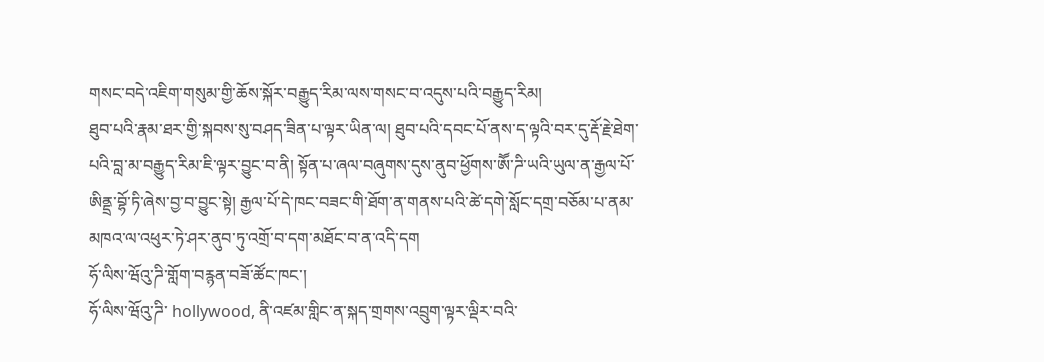གསང་བདེ་འཇིག་གསུམ་གྱི་ཆོས་སྐོར་བརྒྱུད་རིམ་ལས་གསང་བ་འདུས་པའི་བརྒྱུད་རིམ།
ཐུབ་པའི་རྣམ་ཐར་གྱི་སྐབས་སུ་བཤད་ཟིན་པ་ལྟར་ཡིན་ལ། ཐུབ་པའི་དབང་པོ་ནས་ད་ལྟའི་བར་དུ་རྡོ་རྗེ་ཐེག་པའི་བླ་མ་བརྒྱུད་རིམ་ཇི་ལྟར་བྱུང་བ་ནི། སྟོན་པ་ཞལ་བཞུགས་དུས་ནུབ་ཕྱོགས་ཨཽ་ཌི་ཡའི་ཡུལ་ན་རྒྱལ་པོ་ཨིནྡྲ་བྷོ་ཏི་ཞེས་བྱ་བ་བྱུང་སྟེ། རྒྱལ་པོ་དེ་ཁང་བཟང་གི་ཐོག་ན་གནས་པའི་ཚེ་དགེ་སློང་དགྲ་བཅོམ་པ་ནམ་མཁའ་ལ་འཕུར་ཏེ་ཤར་ནུབ་ཏུ་འགྲོ་བ་དག་མཐོང་བ་ན་འདི་དག
ཧོ་ལིས་ཝོའུ་ཌི་གློག་བརྙན་བཟོ་ཚོང་ཁང་།
ཧོ་ལིས་ཝོའུ་ཌི་ hollywood, ནི་འཛམ་གླིང་ན་སྐད་གྲགས་འབྲུག་ལྟར་ལྡིར་བའི་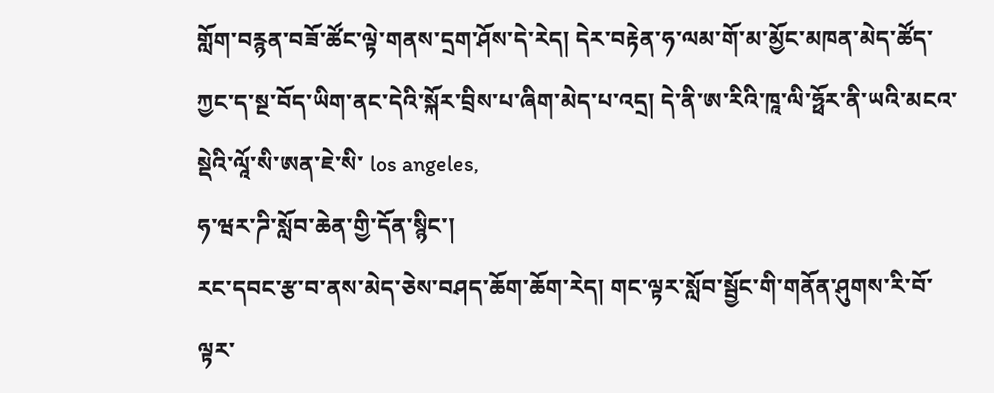གློག་བརྙན་བཟོ་ཚོང་ལྟེ་གནས་དྲག་ཤོས་དེ་རེད། དེར་བརྟེན་ཧ་ལམ་གོ་མ་མྱོང་མཁན་མེད་ཚོད་ཀྱང་ད་སྔ་བོད་ཡིག་ནང་དེའི་སྐོར་བྲིས་པ་ཞིག་མེད་པ་འདྲ། དེ་ནི་ཨ་རིའི་ཁཱ་ལི་ཧྥོར་ནི་ཡའི་མངའ་སྡེའི་ལཱོ་སི་ཨན་ཇེ་སི་ los angeles,
ཧ་ཝར་ཌི་སློབ་ཆེན་གྱི་དོན་སྙིང་།
རང་དབང་རྩ་བ་ནས་མེད་ཅེས་བཤད་ཆོག་ཆོག་རེད། གང་ལྟར་སློབ་སྦྱོང་གི་གནོན་ཤུགས་རི་བོ་ལྟར་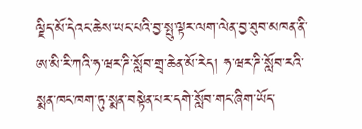ལྗིད་མོ་དེའང་ཆེས་ཡང་པའི་བྱ་སྤུ་ལྟར་ལག་ལེན་བྱ་ཐུབ་མཁན་ནི་ཨ་མི་རི་ཀའི་ཧ་ཝར་ཌི་སློབ་གྲྭ་ཆེན་མོ་རེད། ཧ་ཝར་ཌི་སློབ་རའི་སྨན་ཁང་ཁག་ཏུ་སྨན་བསྟེན་པར་དགེ་སློབ་གང་ཞིག་ཡོད་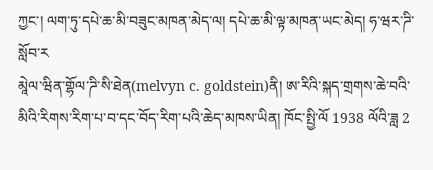ཀྱང་། ལག་ཏུ་དཔེ་ཆ་མི་བཟུང་མཁན་མེད་ལ། དཔེ་ཆ་མི་ལྟ་མཁན་ཡང་མེད། ཧ་ཝར་ཌི་སློབ་ར
མཱེལ་ཝིན་གྷོལ་ཌི་སི་ཐེན(melvyn c. goldstein)ནི། ཨ་རིའི་སྐད་གྲགས་ཆེ་བའི་མིའི་རིགས་རིག་པ་བ་དང་བོད་རིག་པའི་ཆེད་མཁས་ཡིན། ཁོང་སྤྱི་ལོ 1938 ལོའི་ཟླ 2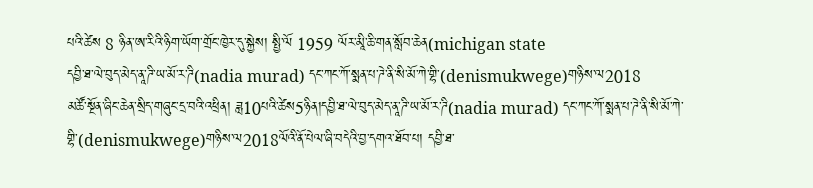པའི་ཚེས 8 ཉིན་ཨ་རིའི་ཉིག་ཡོག་གྲོང་ཁྱེར་དུ་སྐྱེས། སྤྱི་ལོ 1959 ལོར་མཱི་ཆི་གན་སློབ་ཆེན(michigan state
དབྱི་ཐ་ལེ་བུད་མེད་ནཱ་ཌི་ཡ་མོ་ར་ཌི(nadia murad) དང་ཀང་ཀོ་སྨན་པ་ཌེ་ནི་སི་མོ་ཀེ་གྷི་(denismukwege)གཉིས་ལ2018
མཚོ་སྔོན་ཞིང་ཆེན་སྲིད་གཞུང་དྲ་བའི་འཕྲིན། ཟླ10པའི་ཚེས5ཉིན།དབྱི་ཐ་ལེ་བུད་མེད་ནཱ་ཌི་ཡ་མོ་ར་ཌི(nadia murad) དང་ཀང་ཀོ་སྨན་པ་ཌེ་ནི་སི་མོ་ཀེ་གྷི་(denismukwege)གཉིས་ལ2018ལོའི་ནོ་པེལ་ཞི་བདེའི་བྱ་དགའ་ཐོབ་པ། དབྱི་ཐ་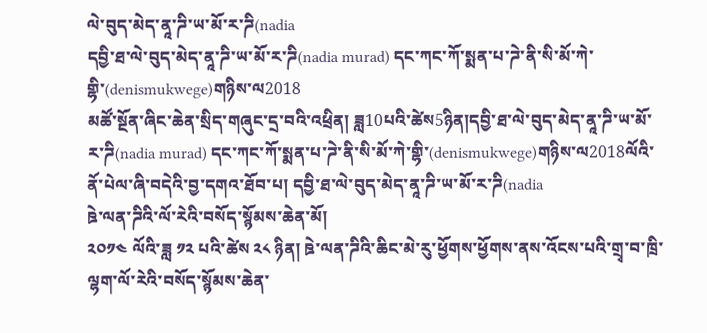ལེ་བུད་མེད་ནཱ་ཌི་ཡ་མོ་ར་ཌི(nadia
དབྱི་ཐ་ལེ་བུད་མེད་ནཱ་ཌི་ཡ་མོ་ར་ཌི(nadia murad) དང་ཀང་ཀོ་སྨན་པ་ཌེ་ནི་སི་མོ་ཀེ་གྷི་(denismukwege)གཉིས་ལ2018
མཚོ་སྔོན་ཞིང་ཆེན་སྲིད་གཞུང་དྲ་བའི་འཕྲིན། ཟླ10པའི་ཚེས5ཉིན།དབྱི་ཐ་ལེ་བུད་མེད་ནཱ་ཌི་ཡ་མོ་ར་ཌི(nadia murad) དང་ཀང་ཀོ་སྨན་པ་ཌེ་ནི་སི་མོ་ཀེ་གྷི་(denismukwege)གཉིས་ལ2018ལོའི་ནོ་པེལ་ཞི་བདེའི་བྱ་དགའ་ཐོབ་པ། དབྱི་ཐ་ལེ་བུད་མེད་ནཱ་ཌི་ཡ་མོ་ར་ཌི(nadia
ཋེ་ལན་ཌིའི་ལོ་རེའི་བསོད་སྙོམས་ཆེན་མོ།
༢༠༡༤ ལོའི་ཟླ ༡༢ པའི་ཚེས ༢༨ ཉིན། ཋེ་ལན་ཌིའི་ཆིང་མེ་རུ་ཕྱོགས་ཕྱོགས་ནས་འོངས་པའི་གྲྭ་བ་ཁྲི་ལྷག་ལོ་རེའི་བསོད་སྙོམས་ཆེན་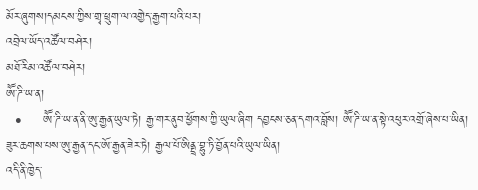མོར་ཞུགས།དམངས་ཀྱིས་གྲྭ་ཕྲུག་ལ་འགྱེད་རྒྱག་པའི་པར།
འབྲེལ་ཡོད་འཚོལ་བཤེར།
མཐོ་རིམ་འཚོལ་བཤེར།
ཨཽ་ཌི་ཡ་ན།
  •     ཨཽ་ཌི་ཡ་ན་ནི་ཨུ་རྒྱན་ཡུལ་ཏེ། རྒྱ་གར་ནུབ་ཕྱོགས་ཀྱི་ཡུལ་ཞིག དབྱངས་ཅན་དགའ་བློས། ཨཽ་ཌི་ཡ་ན་སྟེ་འཕུར་འགྲོ་ཞེས་པ་ཡིན། ཟུར་ཆགས་པས་ཨུ་རྒྱན་དང་ཨོ་རྒྱན་ཟེར་ཏེ། རྒྱལ་པོ་ཨིནྡྲ་བྷུ་ཏི་བྱོན་པའི་ཡུལ་ཡིན།
འདི་ནི་ཁྱེད་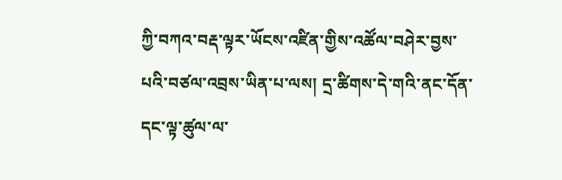ཀྱི་བཀའ་བརྡ་ལྟར་ཡོངས་འཛིན་གྱིས་འཚོལ་བཤེར་བྱས་པའི་བཙལ་འབྲས་ཡིན་པ་ལས། དྲ་ཚིགས་དེ་གའི་ནང་དོན་དང་ལྟ་ཚུལ་ལ་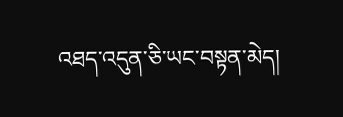འཐད་འདུན་ཅི་ཡང་བསྟན་མེད།